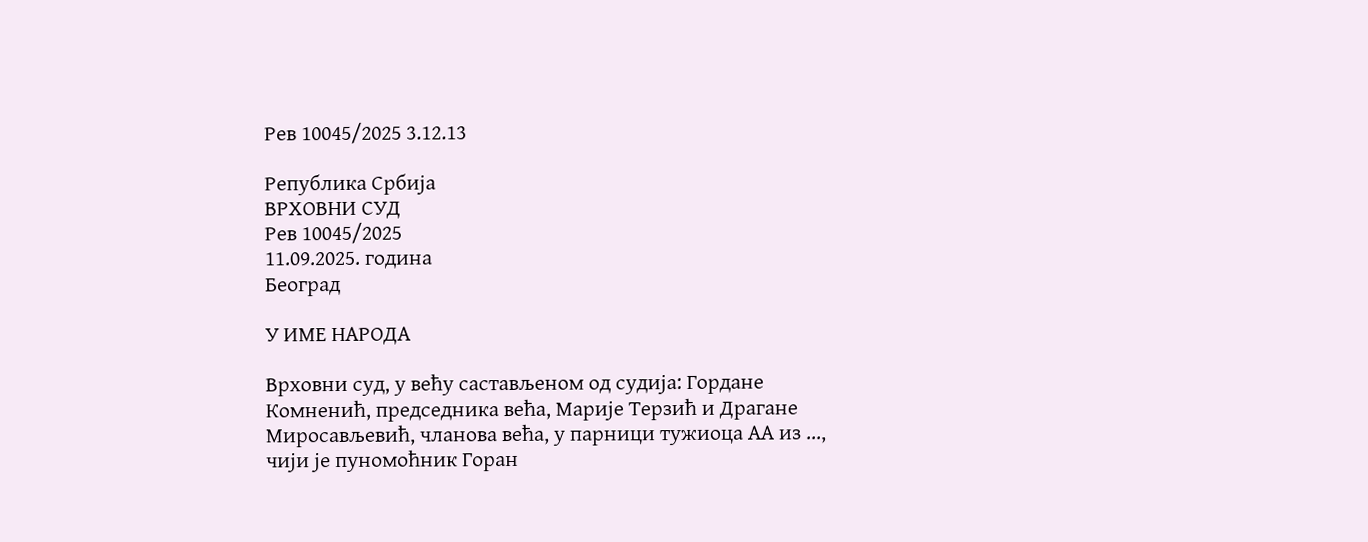Рев 10045/2025 3.12.13

Република Србија
ВРХОВНИ СУД
Рев 10045/2025
11.09.2025. година
Београд

У ИМЕ НАРОДА

Врховни суд, у већу састављеном од судија: Гордане Комненић, председника већа, Марије Терзић и Драгане Миросављевић, чланова већа, у парници тужиоца АА из ..., чији је пуномоћник Горан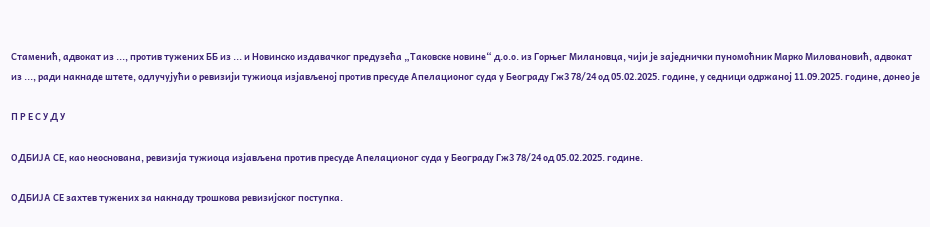Стаменић, адвокат из ..., против тужених ББ из ... и Новинско издавачког предузећа „Таковске новине“ д.о.о. из Горњег Милановца, чији је заједнички пуномоћник Марко Миловановић, адвокат из ..., ради накнаде штете, одлучујући о ревизији тужиоца изјављеној против пресуде Апелационог суда у Београду Гж3 78/24 од 05.02.2025. године, у седници одржаној 11.09.2025. године, донео је

П Р Е С У Д У

ОДБИЈА СЕ, као неоснована, ревизија тужиоца изјављена против пресуде Апелационог суда у Београду Гж3 78/24 од 05.02.2025. године.

ОДБИЈА СЕ захтев тужених за накнаду трошкова ревизијског поступка.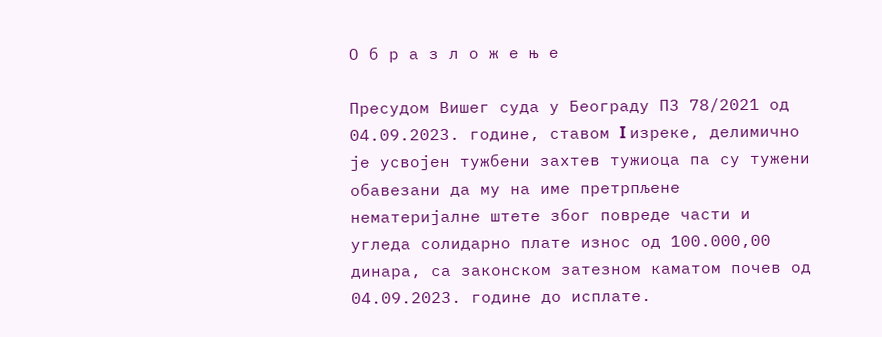О б р а з л о ж е њ е

Пресудом Вишег суда у Београду П3 78/2021 од 04.09.2023. године, ставом I изреке, делимично је усвојен тужбени захтев тужиоца па су тужени обавезани да му на име претрпљене нематеријалне штете због повреде части и угледа солидарно плате износ од 100.000,00 динара, са законском затезном каматом почев од 04.09.2023. године до исплате.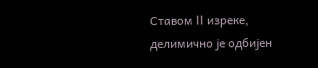Ставом II изреке, делимично је одбијен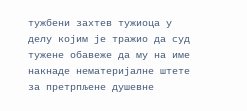тужбени захтев тужиоца у делу којим је тражио да суд тужене обавеже да му на име накнаде нематеријалне штете за претрпљене душевне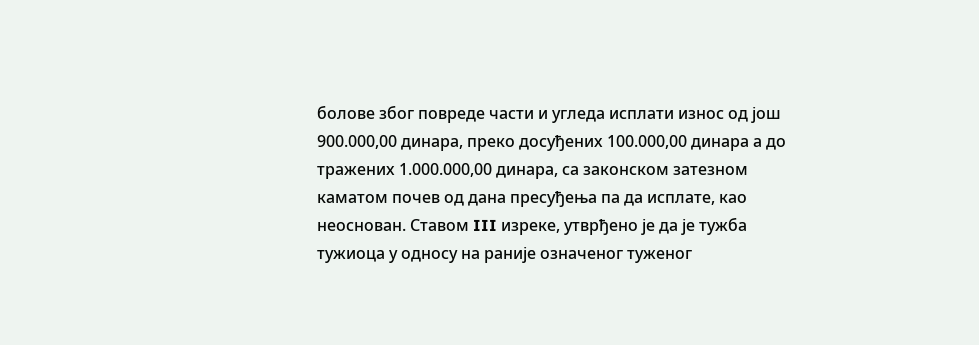болове због повреде части и угледа исплати износ од још 900.000,00 динара, преко досуђених 100.000,00 динара а до тражених 1.000.000,00 динара, са законском затезном каматом почев од дана пресуђења па да исплате, као неоснован. Ставом III изреке, утврђено је да је тужба тужиоца у односу на раније означеног туженог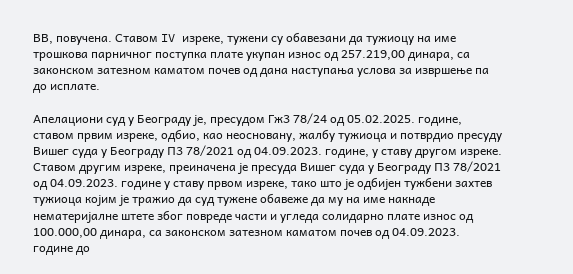ВВ, повучена. Ставом IV изреке, тужени су обавезани да тужиоцу на име трошкова парничног поступка плате укупан износ од 257.219,00 динара, са законском затезном каматом почев од дана наступања услова за извршење па до исплате.

Апелациони суд у Београду је, пресудом Гж3 78/24 од 05.02.2025. године, ставом првим изреке, одбио, као неосновану, жалбу тужиоца и потврдио пресуду Вишег суда у Београду П3 78/2021 од 04.09.2023. године, у ставу другом изреке. Ставом другим изреке, преиначена је пресуда Вишег суда у Београду П3 78/2021 од 04.09.2023. године у ставу првом изреке, тако што је одбијен тужбени захтев тужиоца којим је тражио да суд тужене обавеже да му на име накнаде нематеријалне штете због повреде части и угледа солидарно плате износ од 100.000,00 динара, са законском затезном каматом почев од 04.09.2023. године до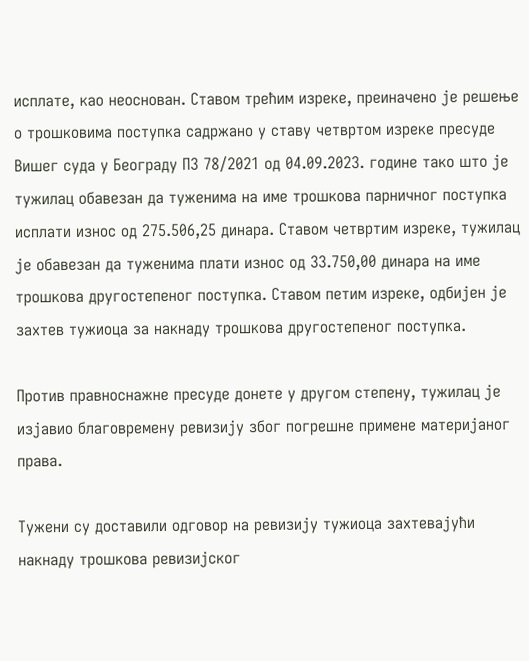исплате, као неоснован. Ставом трећим изреке, преиначено је решење о трошковима поступка садржано у ставу четвртом изреке пресуде Вишег суда у Београду П3 78/2021 од 04.09.2023. године тако што је тужилац обавезан да туженима на име трошкова парничног поступка исплати износ од 275.506,25 динара. Ставом четвртим изреке, тужилац је обавезан да туженима плати износ од 33.750,00 динара на име трошкова другостепеног поступка. Ставом петим изреке, одбијен је захтев тужиоца за накнаду трошкова другостепеног поступка.

Против правноснажне пресуде донете у другом степену, тужилац је изјавио благовремену ревизију због погрешне примене материјаног права.

Тужени су доставили одговор на ревизију тужиоца захтевајући накнаду трошкова ревизијског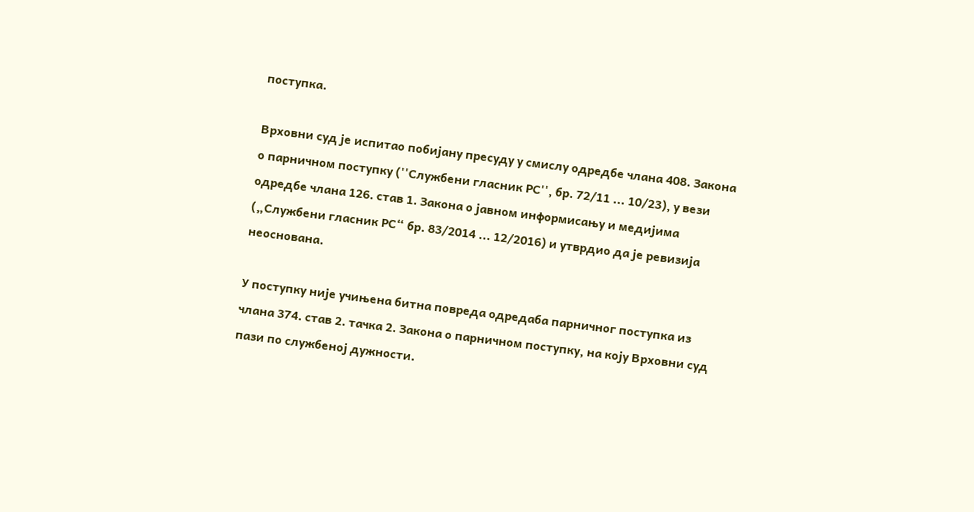поступка.

Врховни суд је испитао побијану пресуду у смислу одредбе члана 408. Закона о парничном поступку (''Службени гласник РС'', бр. 72/11 ... 10/23), у вези одредбе члана 126. став 1. Закона о јавном информисању и медијима („Службени гласник РС“ бр. 83/2014 ... 12/2016) и утврдио да је ревизија неоснована.

У поступку није учињена битна повреда одредаба парничног поступка из члана 374. став 2. тачка 2. Закона о парничном поступку, на коју Врховни суд пази по службеној дужности.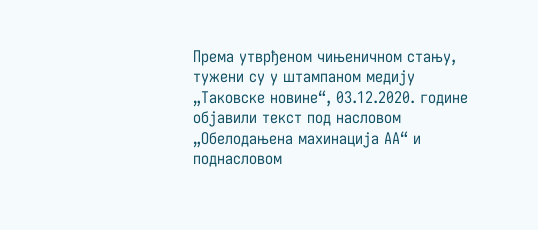Према утврђеном чињеничном стању, тужени су у штампаном медију „Таковске новине“, 03.12.2020. године објавили текст под насловом „Обелодањена махинација АА“ и поднасловом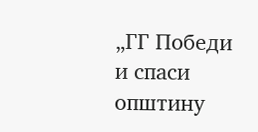„ГГ Победи и спаси општину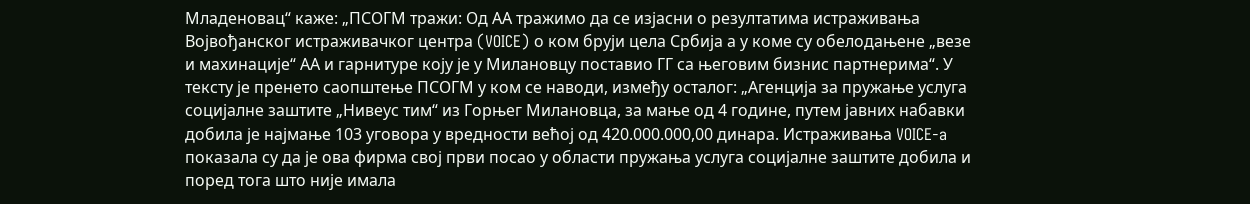Младеновац“ каже: „ПСОГМ тражи: Од АА тражимо да се изјасни о резултатима истраживања Војвођанског истраживачког центра (VOICE) о ком бруји цела Србија а у коме су обелодањене „везе и махинације“ АА и гарнитуре коју је у Милановцу поставио ГГ са његовим бизнис партнерима“. У тексту је пренето саопштење ПСОГМ у ком се наводи, између осталог: „Агенција за пружање услуга социјалне заштите „Нивеус тим“ из Горњег Милановца, за мање од 4 године, путем јавних набавки добила је најмање 103 уговора у вредности већој од 420.000.000,00 динара. Истраживања VOICE-a показала су да је ова фирма свој први посао у области пружања услуга социјалне заштите добила и поред тога што није имала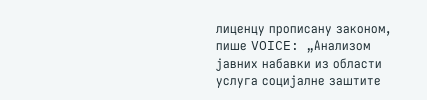лиценцу прописану законом, пише VOICE: „Анализом јавних набавки из области услуга социјалне заштите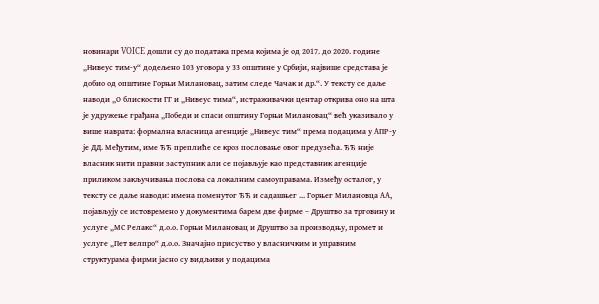новинари VOICE дошли су до података према којима је од 2017. до 2020. године „Нивеус тим-у“ додељено 103 уговора у 33 општине у Србији, највише средстава је добио од општине Горњи Милановац, затим следе Чачак и др.“. У тексту се даље наводи „О блискости ГГ и „Нивеус тима“, истраживачки центар открива оно на шта је удружење грађана „Победи и спаси општину Горњи Милановац“ већ указивало у више наврата: формална власница агенције „Нивеус тим“ према подацима у АПР-у је ДД. Међутим, име ЂЂ преплиће се кроз пословање овог предузећа. ЂЂ није власник нити правни заступник али се појављује као представник агенције приликом закључивања послова са локалним самоуправама. Између осталог, у тексту се даље наводи: имена поменутог ЂЂ и садашњег ... Горњег Милановца АА, појављују се истовремено у документима барем две фирме – Друштво за трговину и услуге „МС Релакс“ д.о.о. Горњи Милановац и Друштво за производњу, промет и услуге „Пет велпро“ д.о.о. Значајно присуство у власничким и управним структурама фирми јасно су видљиви у подацима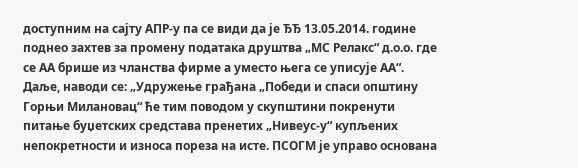доступним на сајту АПР-у па се види да је ЂЂ 13.05.2014. године поднео захтев за промену података друштва „МС Релакс“ д.о.о. где се АА брише из чланства фирме а уместо њега се уписује АА“. Даље, наводи се: „Удружење грађана „Победи и спаси општину Горњи Милановац“ ће тим поводом у скупштини покренути питање буџетских средстава пренетих „Нивеус-у“ купљених непокретности и износа пореза на исте. ПСОГМ је управо основана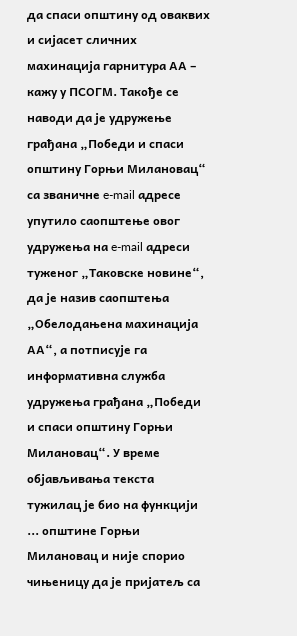да спаси општину од оваквих и сијасет сличних махинација гарнитура АА – кажу у ПСОГМ. Такође се наводи да је удружење грађана „Победи и спаси општину Горњи Милановац“ са званичне e-mail адресе упутило саопштење овог удружења на e-mail адреси туженог „Таковске новине“, да је назив саопштења „Обелодањена махинација АА“, а потписује га информативна служба удружења грађана „Победи и спаси општину Горњи Милановац“. У време објављивања текста тужилац је био на функцији ... општине Горњи Милановац и није спорио чињеницу да је пријатељ са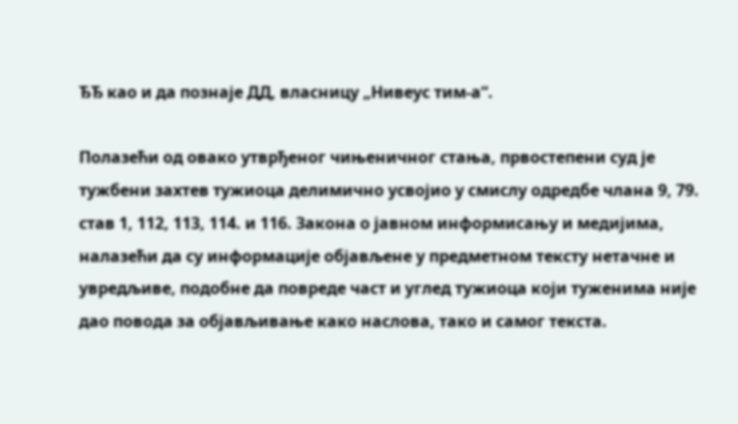ЂЂ као и да познаје ДД, власницу „Нивеус тим-а“.

Полазећи од овако утврђеног чињеничног стања, првостепени суд је тужбени захтев тужиоца делимично усвојио у смислу одредбе члана 9, 79. став 1, 112, 113, 114. и 116. Закона о јавном информисању и медијима, налазећи да су информације објављене у предметном тексту нетачне и увредљиве, подобне да повреде част и углед тужиоца који туженима није дао повода за објављивање како наслова, тако и самог текста.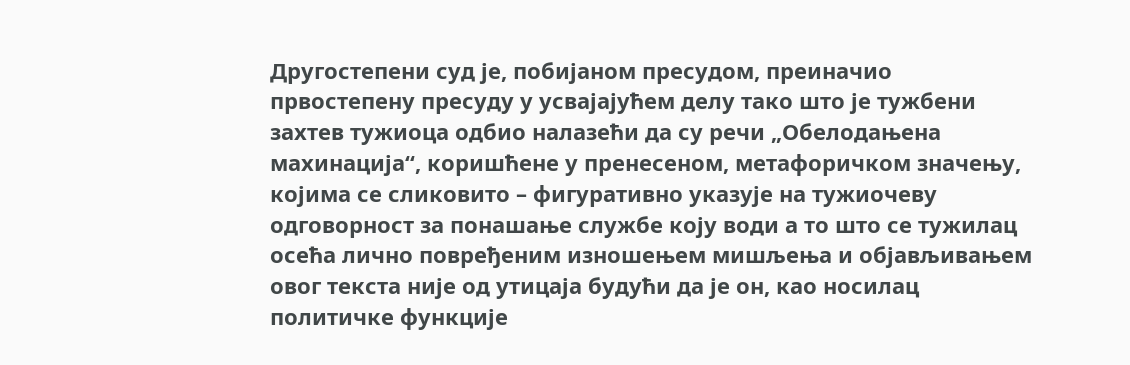Другостепени суд је, побијаном пресудом, преиначио првостепену пресуду у усвајајућем делу тако што је тужбени захтев тужиоца одбио налазећи да су речи „Обелодањена махинација“, коришћене у пренесеном, метафоричком значењу, којима се сликовито – фигуративно указује на тужиочеву одговорност за понашање службе коју води а то што се тужилац осећа лично повређеним изношењем мишљења и објављивањем овог текста није од утицаја будући да је он, као носилац политичке функције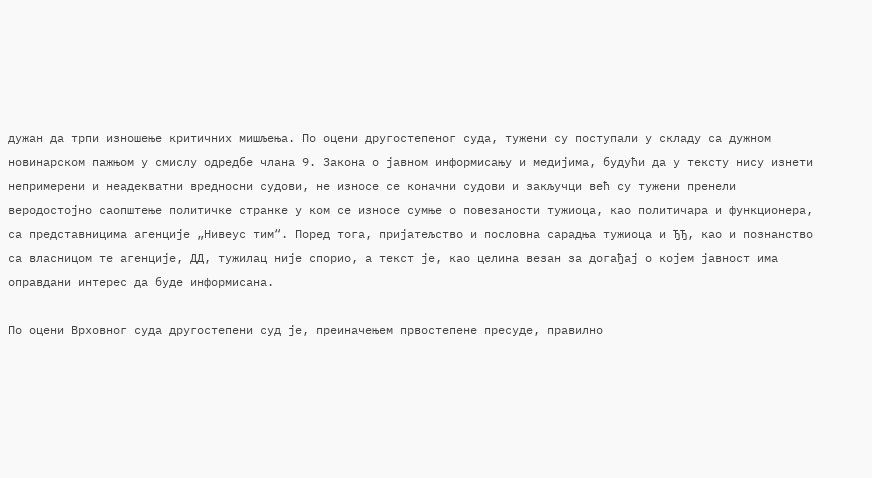дужан да трпи изношење критичних мишљења. По оцени другостепеног суда, тужени су поступали у складу са дужном новинарском пажњом у смислу одредбе члана 9. Закона о јавном информисању и медијима, будући да у тексту нису изнети непримерени и неадекватни вредносни судови, не износе се коначни судови и закључци већ су тужени пренели веродостојно саопштење политичке странке у ком се износе сумње о повезаности тужиоца, као политичара и функционера, са представницима агенције „Нивеус тим“. Поред тога, пријатељство и пословна сарадња тужиоца и ЂЂ, као и познанство са власницом те агенције, ДД, тужилац није спорио, а текст је, као целина везан за догађај о којем јавност има оправдани интерес да буде информисана.

По оцени Врховног суда другостепени суд је, преиначењем првостепене пресуде, правилно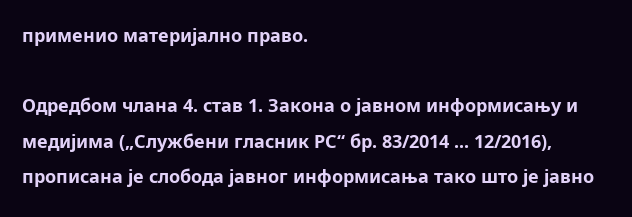применио материјално право.

Одредбом члана 4. став 1. Закона о јавном информисању и медијима („Службени гласник РС“ бр. 83/2014 ... 12/2016), прописана је слобода јавног информисања тако што је јавно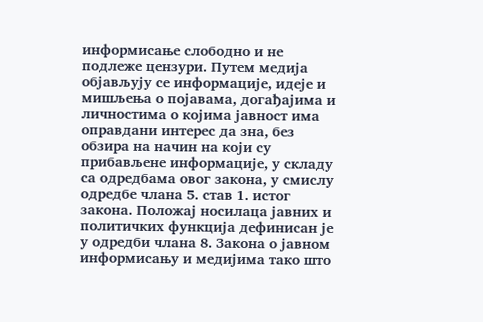информисање слободно и не подлеже цензури. Путем медија објављују се информације, идеје и мишљења о појавама, догађајима и личностима о којима јавност има оправдани интерес да зна, без обзира на начин на који су прибављене информације, у складу са одредбама овог закона, у смислу одредбе члана 5. став 1. истог закона. Положај носилаца јавних и политичких функција дефинисан је у одредби члана 8. Закона о јавном информисању и медијима тако што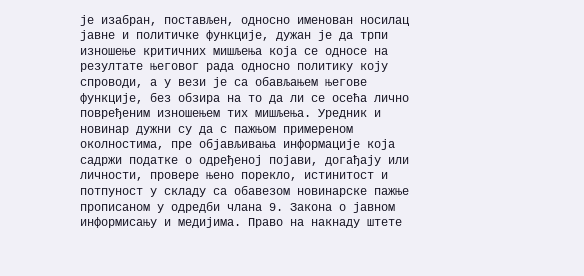је изабран, постављен, односно именован носилац јавне и политичке функције, дужан је да трпи изношење критичних мишљења која се односе на резултате његовог рада односно политику коју спроводи, а у вези је са обављањем његове функције, без обзира на то да ли се осећа лично повређеним изношењем тих мишљења. Уредник и новинар дужни су да с пажњом примереном околностима, пре објављивања информације која садржи податке о одређеној појави, догађају или личности, провере њено порекло, истинитост и потпуност у складу са обавезом новинарске пажње прописаном у одредби члана 9. Закона о јавном информисању и медијима. Право на накнаду штете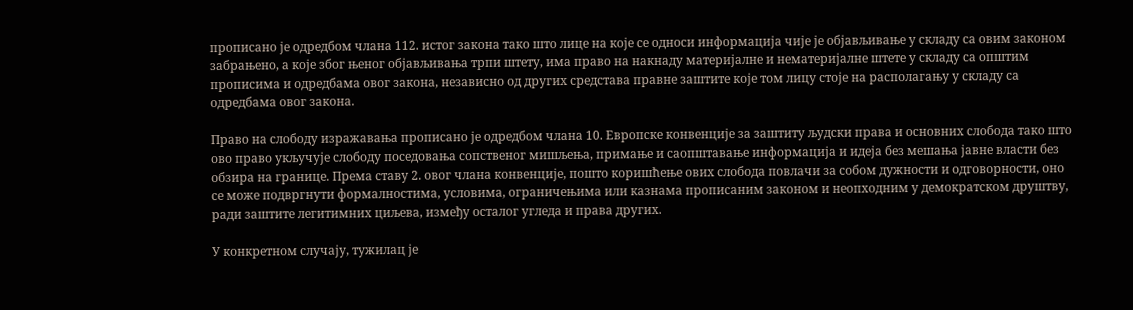прописано је одредбом члана 112. истог закона тако што лице на које се односи информација чије је објављивање у складу са овим законом забрањено, а које због њеног објављивања трпи штету, има право на накнаду материјалне и нематеријалне штете у складу са општим прописима и одредбама овог закона, независно од других средстава правне заштите које том лицу стоје на располагању у складу са одредбама овог закона.

Право на слободу изражавања прописано је одредбом члана 10. Европске конвенције за заштиту људски права и основних слобода тако што ово право укључује слободу поседовања сопственог мишљења, примање и саопштавање информација и идеја без мешања јавне власти без обзира на границе. Према ставу 2. овог члана конвенције, пошто коришћење ових слобода повлачи за собом дужности и одговорности, оно се може подвргнути формалностима, условима, ограничењима или казнама прописаним законом и неопходним у демократском друштву, ради заштите легитимних циљева, између осталог угледа и права других.

У конкретном случају, тужилац је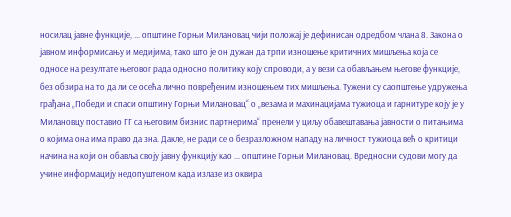носилац јавне функције, ... општине Горњи Милановац чији положај је дефинисан одредбом члана 8. Закона о јавном информисању и медијима, тако што је он дужан да трпи изношење критичних мишљења која се односе на резултате његовог рада односно политику коју спроводи, а у вези са обављањем његове функције, без обзира на то да ли се осећа лично повређеним изношењем тих мишљења. Тужени су саопштење удружења грађана „Победи и спаси општину Горњи Милановац“ о „везама и махинацијама тужиоца и гарнитуре коју је у Милановцу поставио ГГ са његовим бизнис партнерима“ пренели у циљу обавештавања јавности о питањима о којима она има право да зна. Дакле, не ради се о безразложном нападу на личност тужиоца већ о критици начина на који он обавља своју јавну функцију као ... општине Горњи Милановац. Вредносни судови могу да учине информацију недопуштеном када излазе из оквира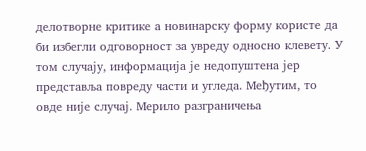делотворне критике а новинарску форму користе да би избегли одговорност за увреду односно клевету. У том случају, информација је недопуштена јер представља повреду части и угледа. Међутим, то овде није случај. Мерило разграничења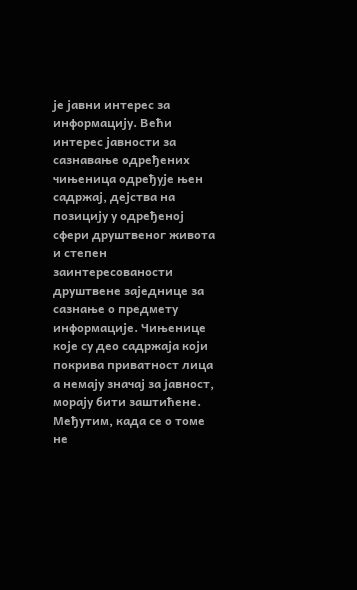је јавни интерес за информацију. Већи интерес јавности за сазнавање одређених чињеница одређује њен садржај, дејства на позицију у одређеној сфери друштвеног живота и степен заинтересованости друштвене заједнице за сазнање о предмету информације. Чињенице које су део садржаја који покрива приватност лица а немају значај за јавност, морају бити заштићене. Међутим, када се о томе не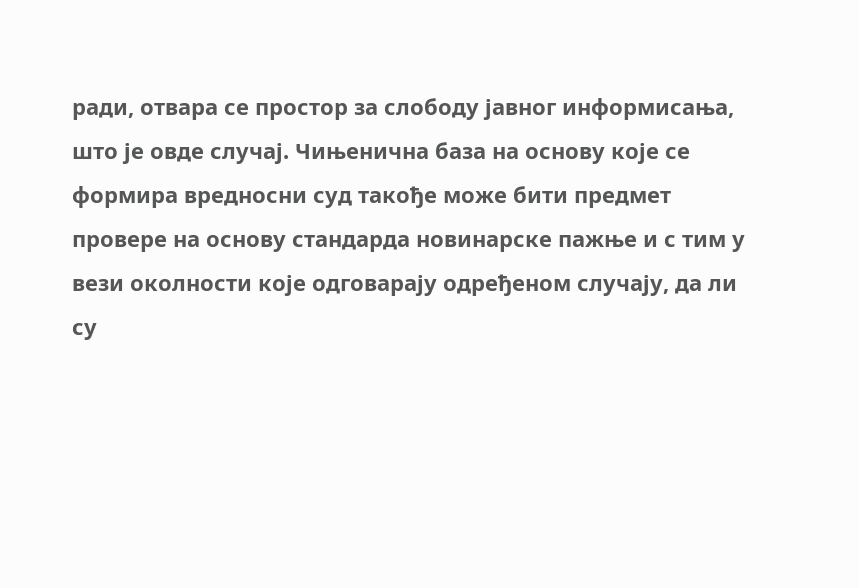ради, отвара се простор за слободу јавног информисања, што је овде случај. Чињенична база на основу које се формира вредносни суд такође може бити предмет провере на основу стандарда новинарске пажње и с тим у вези околности које одговарају одређеном случају, да ли су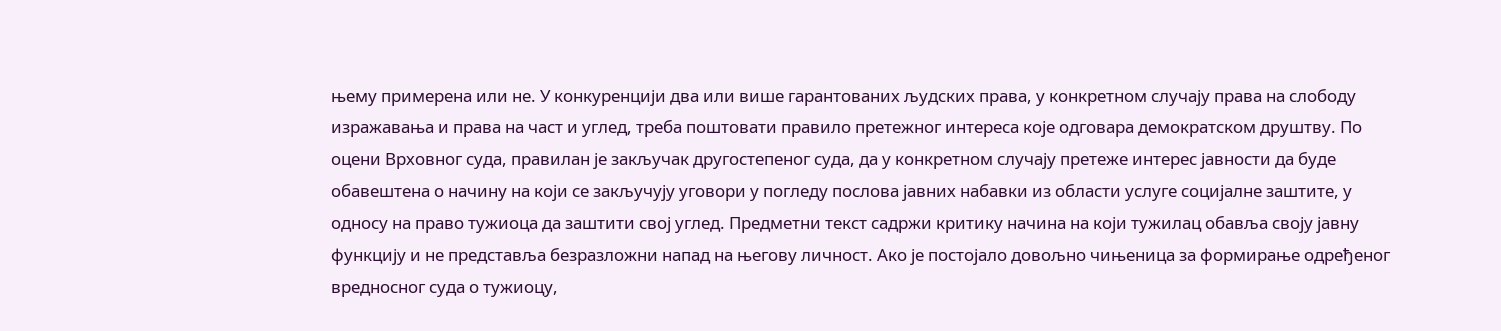њему примерена или не. У конкуренцији два или више гарантованих људских права, у конкретном случају права на слободу изражавања и права на част и углед, треба поштовати правило претежног интереса које одговара демократском друштву. По оцени Врховног суда, правилан је закључак другостепеног суда, да у конкретном случају претеже интерес јавности да буде обавештена о начину на који се закључују уговори у погледу послова јавних набавки из области услуге социјалне заштите, у односу на право тужиоца да заштити свој углед. Предметни текст садржи критику начина на који тужилац обавља своју јавну функцију и не представља безразложни напад на његову личност. Ако је постојало довољно чињеница за формирање одређеног вредносног суда о тужиоцу,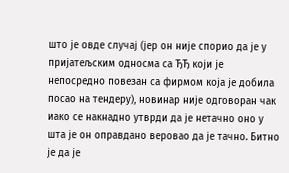што је овде случај (јер он није спорио да је у пријатељским односма са ЂЂ који је непосредно повезан са фирмом која је добила посао на тендеру), новинар није одговоран чак иако се накнадно утврди да је нетачно оно у шта је он оправдано веровао да је тачно. Битно је да је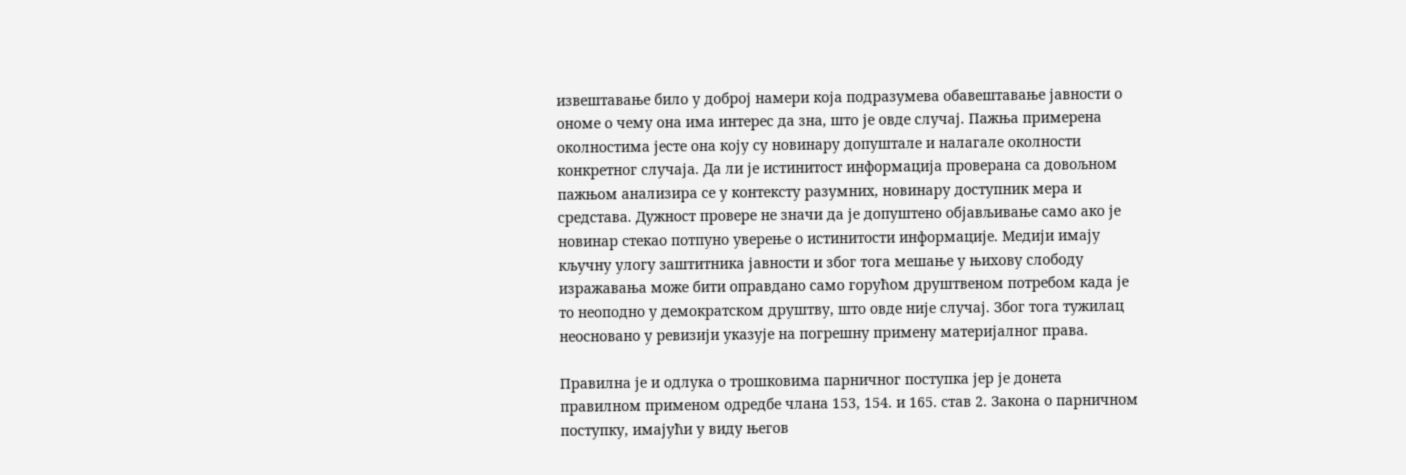извештавање било у доброј намери која подразумева обавештавање јавности о ономе о чему она има интерес да зна, што је овде случај. Пажња примерена околностима јесте она коју су новинару допуштале и налагале околности конкретног случаја. Да ли је истинитост информација проверана са довољном пажњом анализира се у контексту разумних, новинару доступник мера и средстава. Дужност провере не значи да је допуштено објављивање само ако је новинар стекао потпуно уверење о истинитости информације. Медији имају кључну улогу заштитника јавности и због тога мешање у њихову слободу изражавања може бити оправдано само горућом друштвеном потребом када је то неоподно у демократском друштву, што овде није случај. Због тога тужилац неосновано у ревизији указује на погрешну примену материјалног права.

Правилна је и одлука о трошковима парничног поступка јер је донета правилном применом одредбе члана 153, 154. и 165. став 2. Закона о парничном поступку, имајући у виду његов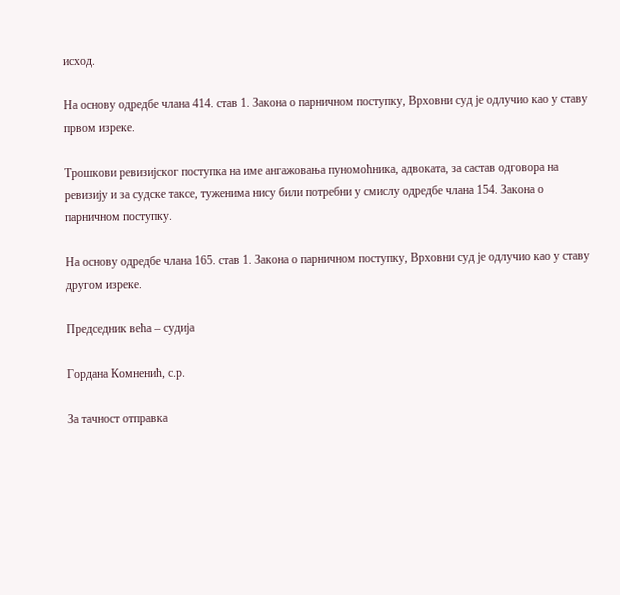исход.

На основу одредбе члана 414. став 1. Закона о парничном поступку, Врховни суд је одлучио као у ставу првом изреке.

Трошкови ревизијског поступка на име ангажовања пуномоћника, адвоката, за састав одговора на ревизију и за судске таксе, туженима нису били потребни у смислу одредбе члана 154. Закона о парничном поступку.

На основу одредбе члана 165. став 1. Закона о парничном поступку, Врховни суд је одлучио као у ставу другом изреке.

Председник већа – судија

Гордана Комненић, с.р.

За тачност отправка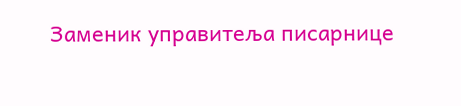Заменик управитеља писарнице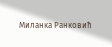Миланка Ранковић